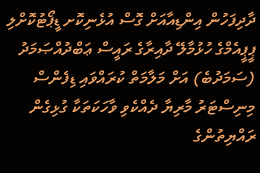ދާދިފަހުން އިންޑިއާއަށް ގޮސް އުޅެނިކޮށ ޑީޕޯޓުކޮށްލި ޕީޕީއެމްގެ ހުޅުމާލޭ ދާއިރާގެ ރައީސް ޢަބްދުއްޞަމަދު (ސަމަދުބެ) އަށް މަލާމަތް ކުރައްވައި ޑިފެންސް މިނިސްޓަރު މާރިޔާ ދެއްކެވި ވާހަކަތަކާ ގުޅިގެން ރައްޔިތުންގެ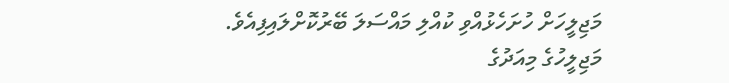މަޖިލީހަށް ހުށަހެޅުއްވި ކުއްލި މައްސަލަ ބޭރުކޮށްލައިފިއެވެ.
މަޖިލީހުގެ މިއަދުގެ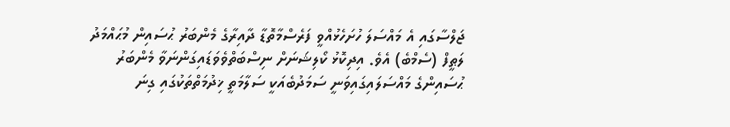ޖަލްސާގައި އެ މައްސަލަ ހުށަހެޅުއްވީ ފަރެސްމާތޮޑާ ދާއިރާގެ މެންބަރު ޙުސައިން މުޙައްމަދު ލަޠީފް (ސެމްބެ) އެވެ. އިދިކޮޅު ކޯލިޝަނަށް ނިސްބަތްވެވަޑައިގަންނަވާ މެންބަރު ޙުސައިންގެ މައްސަލައިގައިވަނީ ސަމަދުބެއަކީ ސަލާމަތީ ޚިދުމަތްތަކުގައި ގިނަ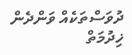ދުވަސްތަކެއް ވަންދެން ޚިދުމަތް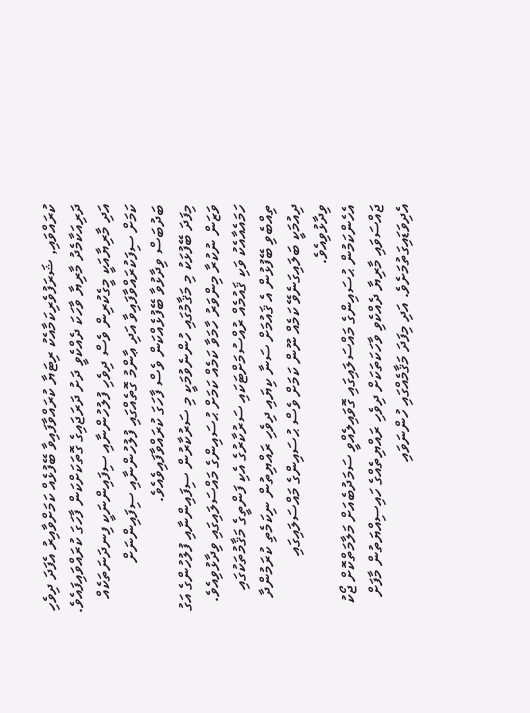ކުރައްވައި, ޝަރަފުވެރިކަމާއެކު ރިޓަޔާ ކުރައްވާފައިވާ ބޭފުޅެއް ކަމަށްވާއިރު އެފަދަ ދިވެހި ދަރިއަކާމެދު މާރިޔާ ވާހަކަ ދެއްކެވީ ދަށު ދަރަޖައިގެ ގޮތަކަށްކަން ފާހަގަ ކުރައްވައިފައެވެ. އަދި މާރިޔާއަކީ މީގެކުރިން ވެސް ދިވެހި ފުލުހުންނާއި ސިފައިންނަކީ ފިނދަނަތަކެއް ކަމަށް ސިފަކުރައްވާފައިވާ އަދި ޢާންމު ގޮތެއްގައި ފުލުހުންނާއި ސިފައިންނަށް ބަދުބަސް ވިދާޅުވާ ބޭފުޅެއްކަން ވެސް ފާހަގަ ކުރައްވާފައިވެއެވެ.
މިފަދަ ބޭފުޅަކު މި މަޤާމުގައި ހުންނެވުމަކީ މި ސަރުކާރުން ސިފައިންނާއި ފުލުހުންގެ އަގު ވަޒަން ނުކުރާ މިންވަރު ހާމަވާ ކަމެއް ކަމަށް ޙުސައިންގެ މައްސަލައިގައި ވިދާޅުވިއެވެ. ހަމައެއާއެކު ވަކި ޤައުމެއް ރުއްސުމަށްޓަކައި ސަރުކާރުގެ އެކި ފަންތީގެ މަޤާމުތަކުގައި ތިއްބެވި ބޭފުޅުން އެ ޤައުމަށް ސަނާ ކިޔައި ދިވެހި ރައްޔިތުން ނިކަމެތި ކުރަމުންދާ ދިއުމަކީ ބަލައިގަނެވޭ ކަމެއް ނޫން ކަމަށް ވެސް ޙުސައިންގެ މައްސަލައިގައި ވިދާޅުވިއެވެ.
އެހެންކަމުން ޙުސައިންގެ މައްސަލައިގައި ގޮވައިލެއްވީ ސަމަދުބެއަށް މަލާމަތްކޮށް ޖޯކު ޖައްސަވައި މާރިޔާ ދެއްކެވި ވާހަކަތަކަށް ދިވެހި ރައްޔިތެއްގެ ހައިސިއްޔަތުން މާފަށް އެދިވަޑައިގަތުމަށެވެ. އަދި މިފަދަ މަޤާމެއްގައި ހުންނަވައި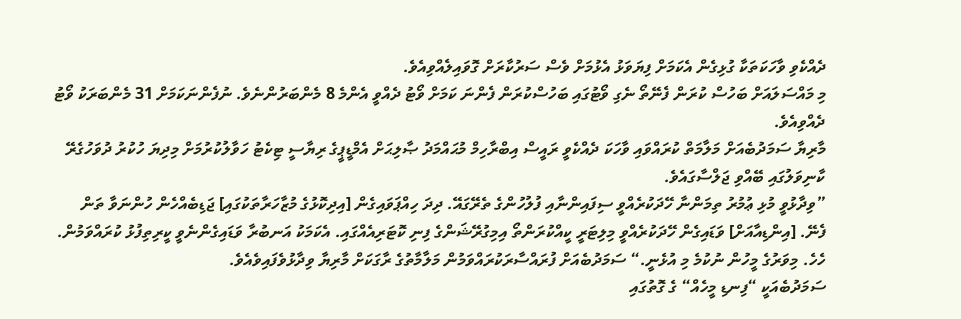ދެއްކެވި ވާހަކަތަކާ ގުޅިގެން އެކަމަށް ފިޔަވަޅު އެޅުމަށް ވެސް ސަރުކާރަށް ގޮވައިލެއްވިއެވެ.
މި މައްސަލައަށް ބަހުސް ކުރަން ފެނޭތޯ ނެގި ވޯޓުގައި ބަހުސްކުރަން ފެންނަ ކަމަށް ވޯޓު ދެއްވީ އެންމެ 8 މެންބަރުންނެވެ. ނުފެންނަކަމަށް 31 މެންބަރަކު ވޯޓު ދެއްވިއެވެ.
މާރިޔާ ސަމަދުބެއަށް މަލާމަތް ކުރައްވައި ވާހަކަ ދެއްކެވީ ރައީސް އިބްރާހިމް މުޙައްމަދު ޞާލިޙަށް އެމްޑީޕީގެ ރިޔާސީ ޓިކެޓު ހަވާލުކުރުމަށް މިދިޔަ ހުކުރު ދުވަހުގެރޭ ކާނިވަލުގައި ބޭއްވި ޖަލްސާގައެވެ.
”ވިދާޅުވީ މުޅި ޢުމުރު ތިމަންނާ ހޭދަކުރެއްވީ ސިފައިންނާއި ފުލުހުންގެ ތެރޭގައޭ. ދިދަ ހިއްޕަވައިގެން [އިދިކޮޅުގެ މުޒާހަރާތަކުގައި] ޖަޑިބެއްހެން ހުންނަވާ ތަން ފެނޭ. [އިންޑިއާއަށް] ވަޑައިގެން ހޭދަކުރެއްވީ މިލިޓަރީ ކީއްކުރަންތޯ އިމިގުރޭޝަންގެ ފިނި ކޮޓަރިއެއްގައި. އެކަމަކު އަނބުރާ ވަޑައިގެންނެވީ ކީރިތިފުޅު ކުރައްވަމުން. ހެހެ. މިވަރުގެ މީހުން ނުކުމެ މި އުޅެނީ.“ ސަމަދުބެއަށް ފުރައްސާރަކުރައްވަމުން މަލާމާތުގެ ރާގަކަށް މާރިޔާ ވިދާޅުވެފައިވެއެވެ.
ސަމަދުބެއަކީ “ފިނޑި މީހެއް“ ގެ ގޮތުގައި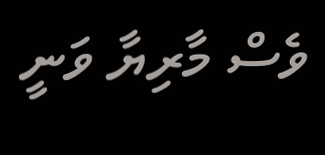ވެސް މާރިޔާ ވަނީ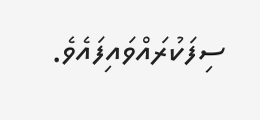ސިފަކުރައްވައިފައެވެ.